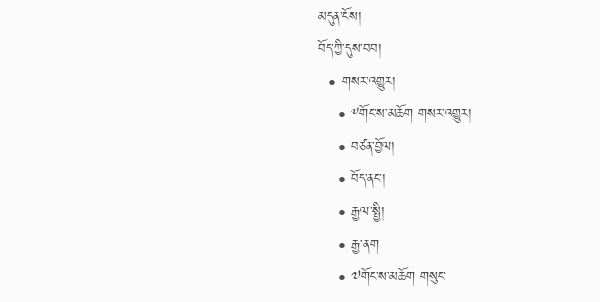མདུན་ངོས།
བོད་ཀྱི་དུས་བབ།
  • གསར་འགྱུར།
    • ༸གོང་ས་མཆོག གསར་འགྱུར།
    • བཙན་བྱོལ།
    • བོད་ནང་།
    • རྒྱལ་སྤྱི།
    • རྒྱ་ནག
    • ༧གོང་ས་མཆོག གསུང་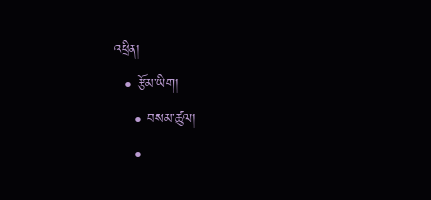འཕྲིན།
  • རྩོམ་ཡིག།
    • བསམ་ཚུལ།
    •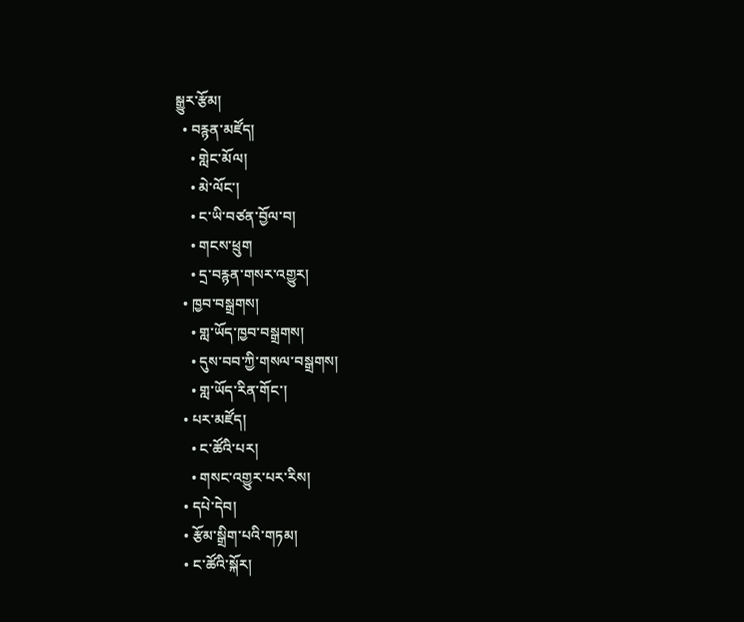སྒྱུར་རྩོམ།
  • བརྙན་མཛོད།
    • གླེང་མོལ།
    • མེ་ལོང་།
    • ང་ཡི་བཙན་བྱོལ་བ།
    • གངས་ཕྲུག
    • དྲ་བརྙན་གསར་འགྱུར།
  • ཁྱབ་བསྒྲགས།
    • གླ་ཡོད་ཁྱབ་བསྒྲགས།
    • དུས་བབ་ཀྱི་གསལ་བསྒྲགས།
    • གླ་ཡོད་རིན་གོང་།
  • པར་མཛོད།
    • ང་ཚོའི་པར།
    • གསང་འགྱུར་པར་རིས།
  • དཔེ་དེབ།
  • རྩོམ་སྒྲིག་པའི་གཏམ།
  • ང་ཚོའི་སྐོར།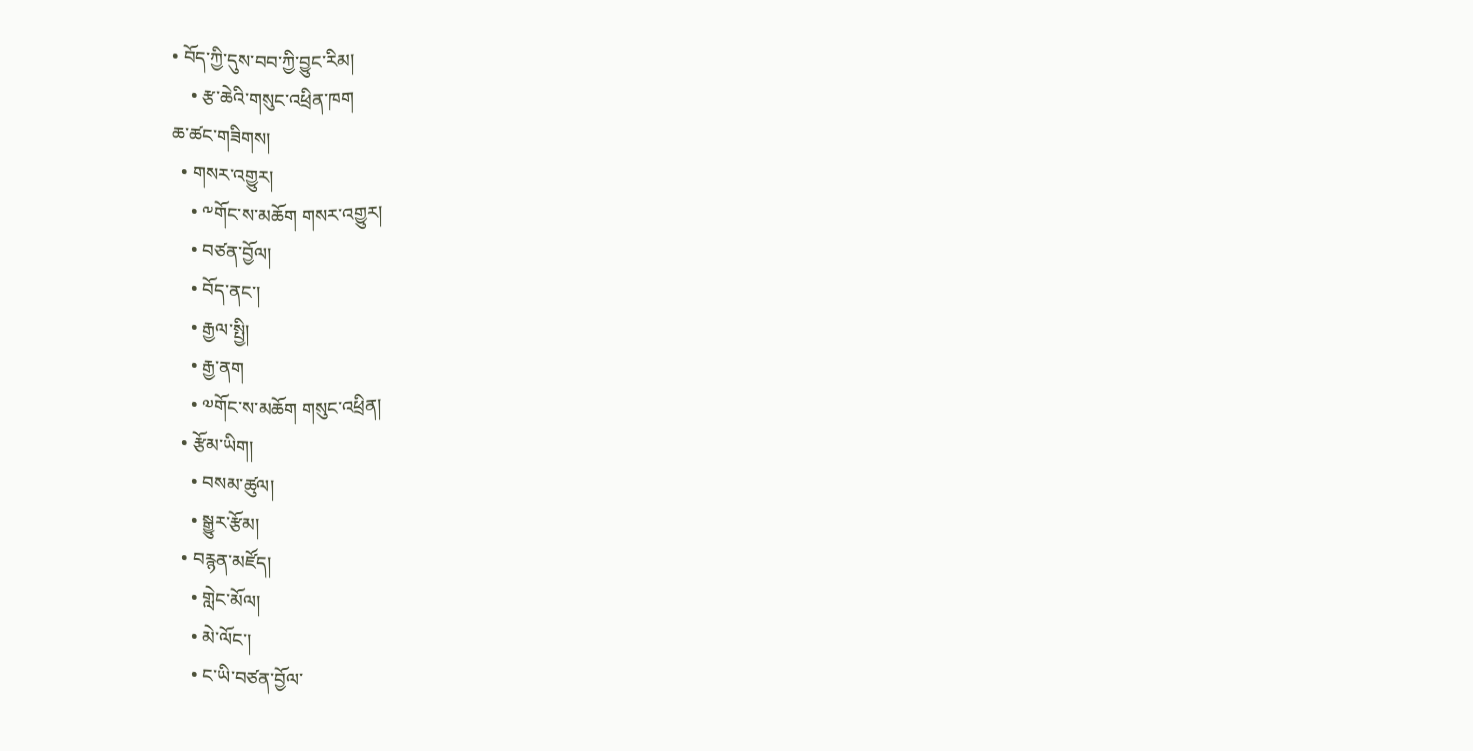• བོད་ཀྱི་དུས་བབ་ཀྱི་བྱུང་རིམ།
    • རྩ་ཆེའི་གསུང་འཕྲིན་ཁག
ཆ་ཚང་གཟིགས།
  • གསར་འགྱུར།
    • ༸གོང་ས་མཆོག གསར་འགྱུར།
    • བཙན་བྱོལ།
    • བོད་ནང་།
    • རྒྱལ་སྤྱི།
    • རྒྱ་ནག
    • ༧གོང་ས་མཆོག གསུང་འཕྲིན།
  • རྩོམ་ཡིག།
    • བསམ་ཚུལ།
    • སྒྱུར་རྩོམ།
  • བརྙན་མཛོད།
    • གླེང་མོལ།
    • མེ་ལོང་།
    • ང་ཡི་བཙན་བྱོལ་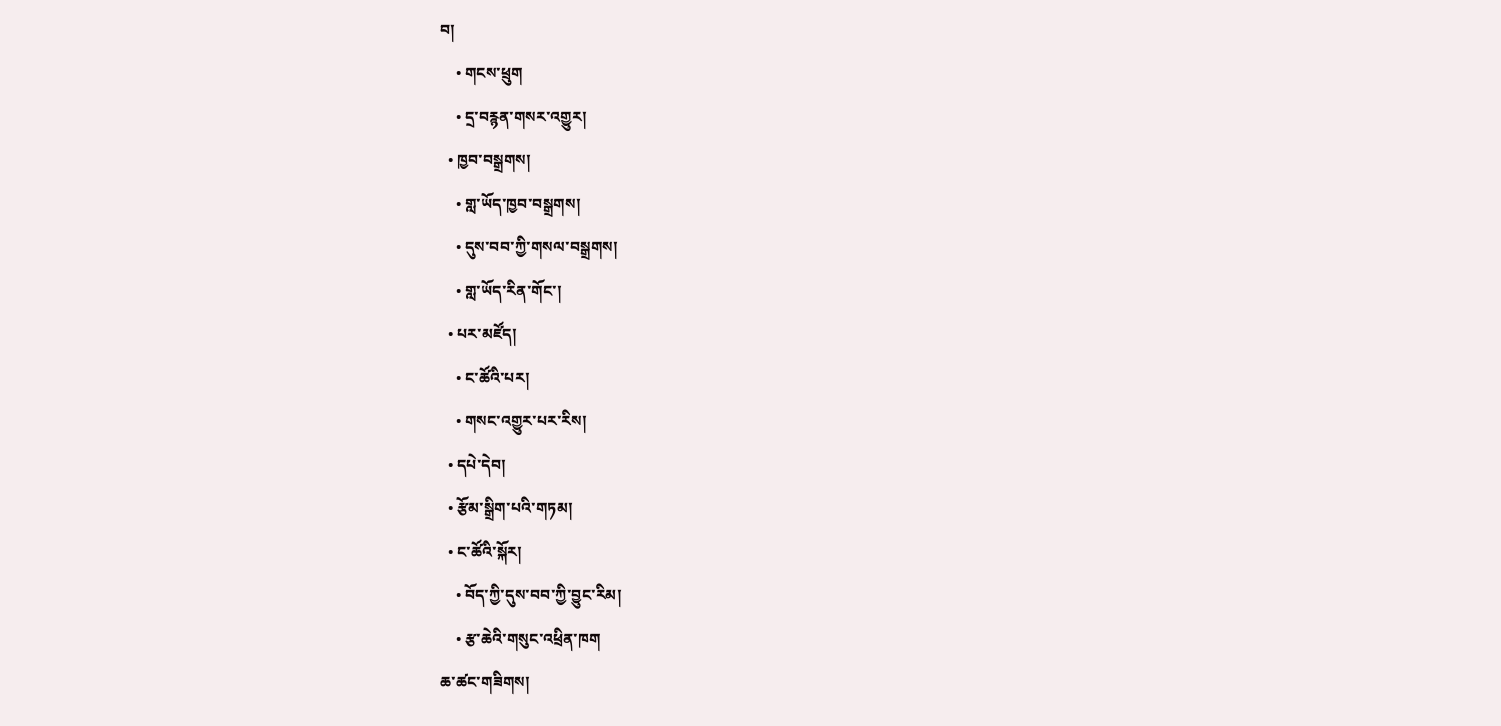བ།
    • གངས་ཕྲུག
    • དྲ་བརྙན་གསར་འགྱུར།
  • ཁྱབ་བསྒྲགས།
    • གླ་ཡོད་ཁྱབ་བསྒྲགས།
    • དུས་བབ་ཀྱི་གསལ་བསྒྲགས།
    • གླ་ཡོད་རིན་གོང་།
  • པར་མཛོད།
    • ང་ཚོའི་པར།
    • གསང་འགྱུར་པར་རིས།
  • དཔེ་དེབ།
  • རྩོམ་སྒྲིག་པའི་གཏམ།
  • ང་ཚོའི་སྐོར།
    • བོད་ཀྱི་དུས་བབ་ཀྱི་བྱུང་རིམ།
    • རྩ་ཆེའི་གསུང་འཕྲིན་ཁག
ཆ་ཚང་གཟིགས།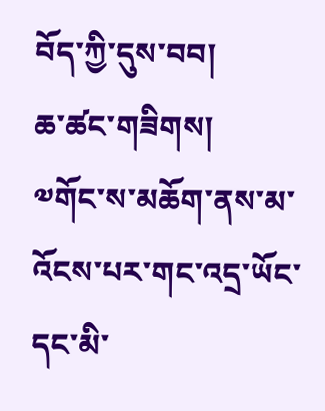བོད་ཀྱི་དུས་བབ།
ཆ་ཚང་གཟིགས།
༧གོང་ས་མཆོག་ནས་མ་འོངས་པར་གང་འདྲ་ཡོང་དང་མི་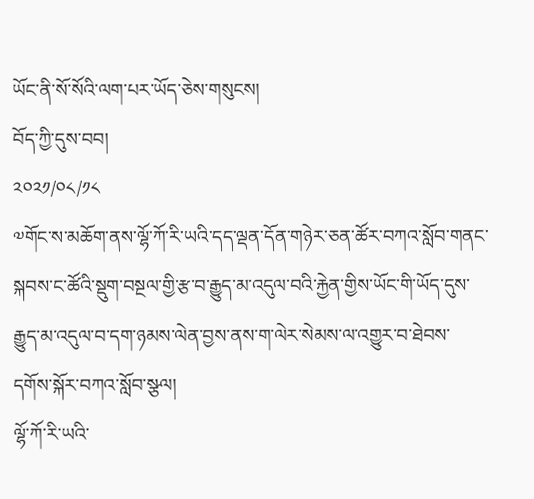ཡོང་ནི་སོ་སོའི་ལག་པར་ཡོད་ཅེས་གསུངས།
བོད་ཀྱི་དུས་བབ།
༢༠༢༡/༠༨/༡༨
༧གོང་ས་མཆོག་ནས་ལྷོ་ཀོ་རི་ཡའི་དད་ལྡན་དོན་གཉེར་ཅན་ཚོར་བཀའ་སློབ་གནང་སྐབས་ང་ཚོའི་སྡུག་བསྔལ་གྱི་རྩ་བ་རྒྱུད་མ་འདུལ་བའི་རྐྱེན་གྱིས་ཡོང་གི་ཡོད་དུས་རྒྱུད་མ་འདུལ་བ་དག་ཉམས་ལེན་བྱས་ནས་ག་ལེར་སེམས་ལ་འགྱུར་བ་ཐེབས་དགོས་སྐོར་བཀའ་སློབ་སྩལ།
ལྷོ་ཀོ་རི་ཡའི་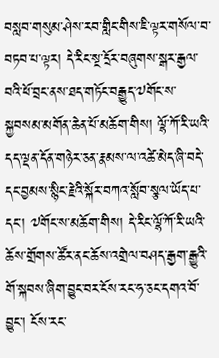བསླབ་གསུམ་ཤེས་རབ་གླིང་གིས་ཇི་ལྟར་གསོལ་བ་བཏབ་པ་ལྟར། དེ་རིང་སྔ་དྲོར་བཞུགས་སྒར་རྒྱལ་བའི་ཕོ་བྲང་ནས་ཐད་གཏོང་བརྒྱུད་༧གོང་ས་སྐྱབསམ་མགོན་ཆེན་པོ་མཆོག་གིས། ལྷོ་ཀོ་རི་ཡའི་དད་ལྡན་དོན་གཉེར་ཅན་རྣམས་ལ་འཚེ་མེད་ཞི་བདེ་དང་བྱམས་སྙིང་རྗེའི་སྐོར་བཀའ་སློབ་སྩལ་ཡོད་པ་དང་། ༧གོང་ས་མཆོག་གིས། དེ་རིང་ལྷོ་ཀོ་རི་ཡའི་ཆོས་གྲོགས་ཚོར་ནང་ཆོས་འགྲེལ་བཤད་རྒྱག་རྒྱུའི་གོ་སྐབས་ཞིག་བྱུང་བར་ངོས་རང་ཧ་ཅང་དགའ་བོ་བྱུང་། ངོས་རང་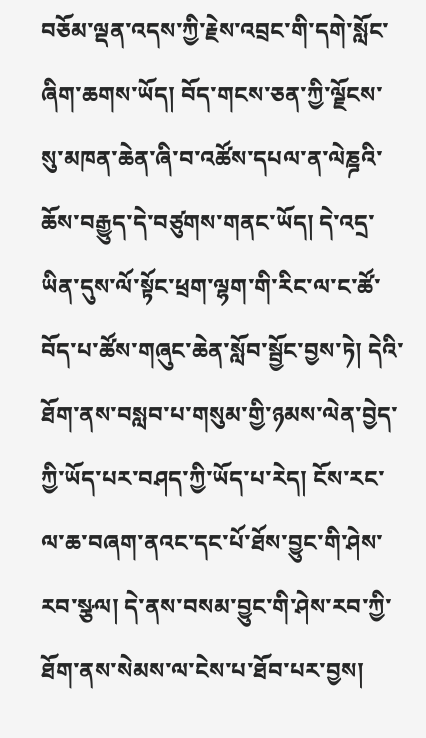བཅོམ་ལྡན་འདས་ཀྱི་རྗེས་འབྲང་གི་དགེ་སློང་ཞིག་ཆགས་ཡོད། བོད་གངས་ཅན་ཀྱི་ལྗོངས་སུ་མཁན་ཆེན་ཞི་བ་འཚོས་དཔལ་ན་ལེཎྜའི་ཆོས་བརྒྱུད་དེ་བཙུགས་གནང་ཡོད། དེ་འདྲ་ཡིན་དུས་ལོ་སྟོང་ཕྲག་ལྷག་གི་རིང་ལ་ང་ཚོ་བོད་པ་ཚོས་གཞུང་ཆེན་སློབ་སྦྱོང་བྱས་ཏེ། དེའི་ཐོག་ནས་བསླབ་པ་གསུམ་གྱི་ཉམས་ལེན་བྱེད་ཀྱི་ཡོད་པར་བཤད་ཀྱི་ཡོད་པ་རེད། ངོས་རང་ལ་ཆ་བཞག་ནའང་དང་པོ་ཐོས་བྱུང་གི་ཤེས་རབ་སྩལ། དེ་ནས་བསམ་བྱུང་གི་ཤེས་རབ་ཀྱི་ཐོག་ནས་སེམས་ལ་ངེས་པ་ཐོབ་པར་བྱས།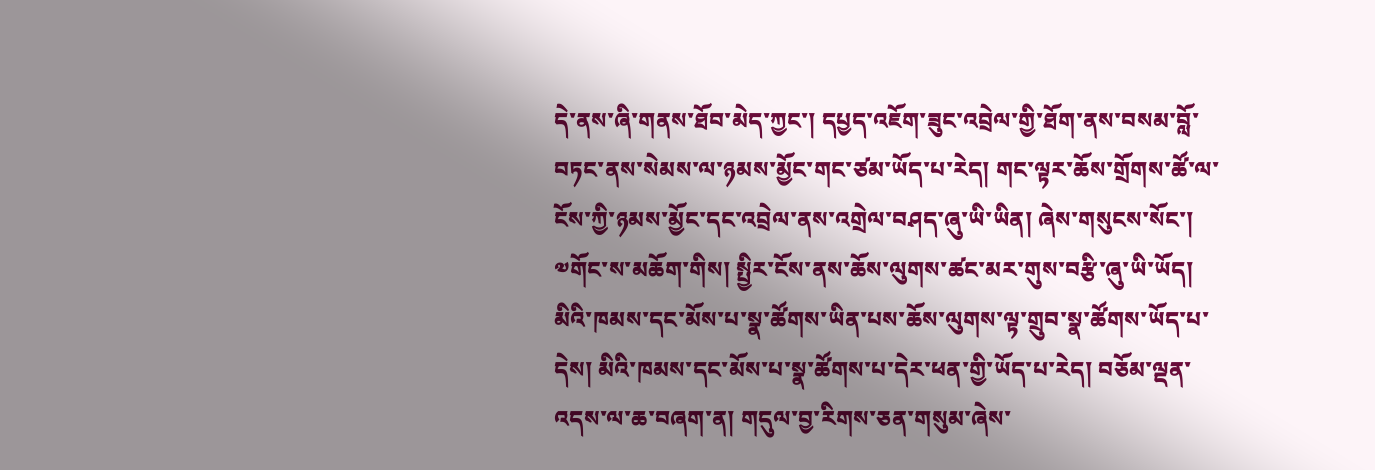དེ་ནས་ཞི་གནས་ཐོབ་མེད་ཀྱང་། དཔྱད་འཇོག་ཟུང་འབྲེལ་གྱི་ཐོག་ནས་བསམ་བློ་བཏང་ནས་སེམས་ལ་ཉམས་མྱོང་གང་ཙམ་ཡོད་པ་རེད། གང་ལྟར་ཆོས་གྲོགས་ཚོ་ལ་ངོས་ཀྱི་ཉམས་མྱོང་དང་འབྲེལ་ནས་འགྲེལ་བཤད་ཞུ་ཡི་ཡིན། ཞེས་གསུངས་སོང་།
༧གོང་ས་མཆོག་གིས། སྤྱིར་ངོས་ནས་ཆོས་ལུགས་ཚང་མར་གུས་བརྩི་ཞུ་ཡི་ཡོད། མིའི་ཁམས་དང་མོས་པ་སྣ་ཚོགས་ཡིན་པས་ཆོས་ལུགས་ལྟ་གྲུབ་སྣ་ཚོགས་ཡོད་པ་དེས། མིའི་ཁམས་དང་མོས་པ་སྣ་ཚོགས་པ་དེར་ཕན་གྱི་ཡོད་པ་རེད། བཅོམ་ལྡན་འདས་ལ་ཆ་བཞག་ན། གདུལ་བྱ་རིགས་ཅན་གསུམ་ཞེས་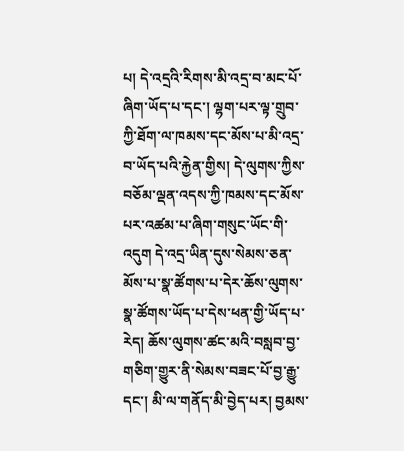པ། དེ་འདྲའི་རིགས་མི་འདྲ་བ་མང་པོ་ཞིག་ཡོད་པ་དང་། ལྷག་པར་ལྟ་གྲུབ་ཀྱི་ཐོག་ལ་ཁམས་དང་མོས་པ་མི་འདྲ་བ་ཡོད་པའི་རྐྱེན་གྱིས། དེ་ལུགས་ཀྱིས་བཅོམ་ལྡན་འདས་ཀྱི་ཁམས་དང་མོས་པར་འཚམ་པ་ཞིག་གསུང་ཡོང་གི་འདུག དེ་འདྲ་ཡིན་དུས་སེམས་ཅན་མོས་པ་སྣ་ཚོགས་པ་དེར་ཆོས་ལུགས་སྣ་ཚོགས་ཡོད་པ་དེས་ཕན་གྱི་ཡོད་པ་རེད། ཆོས་ལུགས་ཚང་མའི་བསླབ་བྱ་གཅིག་གྱུར་ནི་སེམས་བཟང་པོ་བྱ་རྒྱུ་དང་། མི་ལ་གནོད་མི་བྱེད་པར། བྱམས་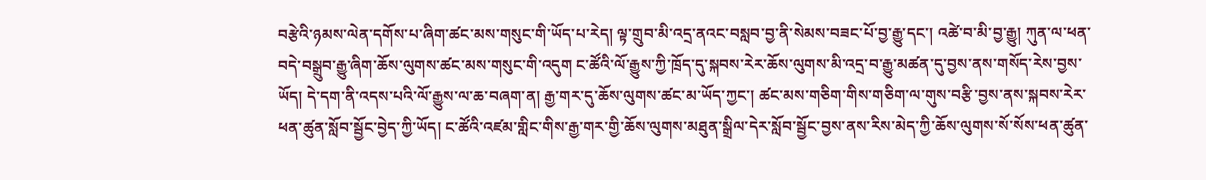བརྩེའི་ཉམས་ལེན་དགོས་པ་ཞིག་ཚང་མས་གསུང་གི་ཡོད་པ་རེད། ལྟ་གྲུབ་མི་འདྲ་ནའང་བསླབ་བྱ་ནི་སེམས་བཟང་པོ་བྱ་རྒྱུ་དང་། འཚེ་བ་མི་བྱ་རྒྱུ། ཀུན་ལ་ཕན་བདེ་བསྒྲུབ་རྒྱུ་ཞིག་ཆོས་ལུགས་ཚང་མས་གསུང་གི་འདུག ང་ཚོའི་ལོ་རྒྱུས་ཀྱི་ཁྲོད་དུ་སྐབས་རེར་ཆོས་ལུགས་མི་འདྲ་བ་རྒྱུ་མཚན་དུ་བྱས་ནས་གསོད་རེས་བྱས་ཡོད། དེ་དག་ནི་འདས་པའི་ལོ་རྒྱུས་ལ་ཆ་བཞག་ན། རྒྱ་གར་དུ་ཆོས་ལུགས་ཚང་མ་ཡོད་ཀྱང་། ཚང་མས་གཅིག་གིས་གཅིག་ལ་གུས་བརྩི་བྱས་ནས་སྐབས་རེར་ཕན་ཚུན་སློབ་སྦྱོང་བྱེད་ཀྱི་ཡོད། ང་ཚོའི་འཛམ་གླིང་གིས་རྒྱ་གར་གྱི་ཆོས་ལུགས་མཐུན་སྒྲིལ་དེར་སློབ་སྦྱོང་བྱས་ནས་རིས་མེད་ཀྱི་ཆོས་ལུགས་སོ་སོས་ཕན་ཚུན་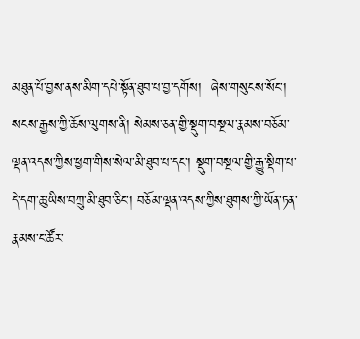མཐུན་པོ་བྱས་ནས་མིག་དཔེ་སྟོན་ཐུབ་པ་བྱ་དགོས།  ཞེས་གསུངས་སོང་།
སངས་རྒྱས་ཀྱི་ཆོས་ལུགས་ནི། སེམས་ཅན་གྱི་སྡུག་བསྔལ་རྣམས་བཅོམ་ལྡན་འདས་ཀྱིས་ཕྱག་གིས་སེལ་མི་ཐུབ་པ་དང་། སྡུག་བསྔལ་གྱི་རྒྱུ་སྡིག་པ་དེ་དག་ཆུ་ཡིས་བཀྲུ་མི་ཐུབ་ཅིང་། བཅོམ་ལྡན་འདས་ཀྱིས་ཐུགས་ཀྱི་ཡོན་ཏན་རྣམས་ང་ཚོར་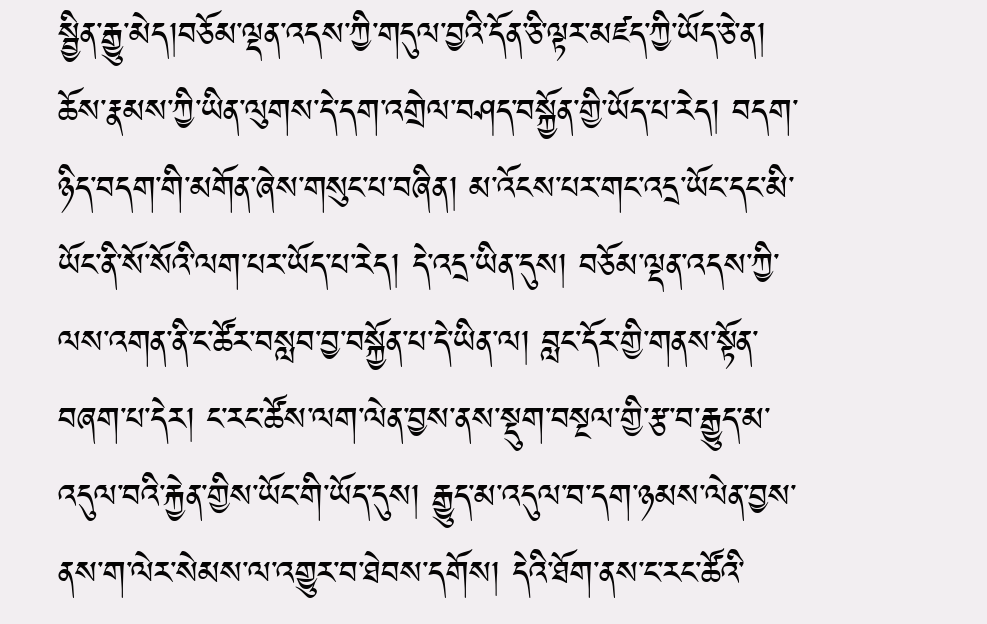སྦྱིན་རྒྱུ་མེད།བཅོམ་ལྡན་འདས་ཀྱི་གདུལ་བྱའི་དོན་ཅི་ལྟར་མཛད་ཀྱི་ཡོད་ཅེ་ན། ཆོས་རྣམས་ཀྱི་ཡིན་ལུགས་དེ་དག་འགྲེལ་བཤད་བསྐྱོན་གྱི་ཡོད་པ་རེད། བདག་ཉིད་བདག་གི་མགོན་ཞེས་གསུང་པ་བཞིན། མ་འོངས་པར་གང་འདྲ་ཡོང་དང་མི་ཡོང་ནི་སོ་སོའི་ལག་པར་ཡོད་པ་རེད། དེ་འདྲ་ཡིན་དུས། བཅོམ་ལྡན་འདས་ཀྱི་ལས་འགན་ནི་ང་ཚོར་བསླབ་བྱ་བསྐྱོན་པ་དེ་ཡིན་ལ། བླང་དོར་གྱི་གནས་སྟོན་བཞག་པ་དེར། ང་རང་ཚོས་ལག་ལེན་བྱས་ནས་སྡུག་བསྔལ་གྱི་རྩ་བ་རྒྱུད་མ་འདུལ་བའི་རྐྱེན་གྱིས་ཡོང་གི་ཡོད་དུས། རྒྱུད་མ་འདུལ་བ་དག་ཉམས་ལེན་བྱས་ནས་ག་ལེར་སེམས་ལ་འགྱུར་བ་ཐེབས་དགོས། དེའི་ཐོག་ནས་ང་རང་ཚོའི་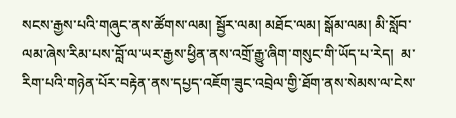སངས་རྒྱས་པའི་གཞུང་ནས་ཚོགས་ལམ། སྦྱོར་ལམ། མཐོང་ལམ། སྒོམ་ལམ། མི་སློབ་ལམ་ཞེས་རིམ་པས་བློ་ལ་ཡར་རྒྱས་ཕྱིན་ནས་འགྲོ་རྒྱུ་ཞིག་གསུང་གི་ཡོད་པ་རེད།  མ་རིག་པའི་གཉེན་པོར་བརྟེན་ནས་དཔྱད་འཇོག་ཟུང་འབྲེལ་གྱི་ཐོག་ནས་སེམས་ལ་ངེས་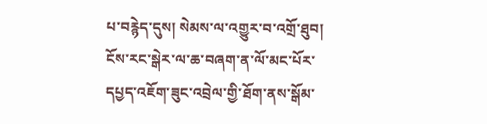པ་བརྙེད་དུས། སེམས་ལ་འགྱུར་བ་འགྲོ་ཐུབ། ངོས་རང་སྒེར་ལ་ཆ་བཞག་ན་ལོ་མང་པོར་དཔྱད་འཇོག་ཟུང་འབྲེལ་གྱི་ཐོག་ནས་སྒོམ་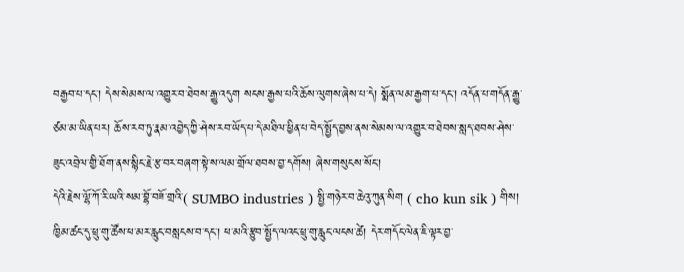བརྒྱབ་པ་དང་། དེས་སེམས་ལ་འགྱུར་བ་ཐེབས་རྒྱུ་འདུག སངས་རྒྱས་པའི་ཆོས་ལུགས་ཞེས་པ་དེ། སྨོན་ལམ་རྒྱག་པ་དང་། འདོན་པ་གདོན་རྒྱུ་ཙམ་མ་ཡིན་པར། ཆོས་རབ་ཏུ་རྣམ་འབྱེད་ཀྱི་ཤེས་རབ་ཡོད་པ་དེ་མཐིལ་ཕྱིན་པ་བེད་སྤྱོད་བྱས་ནས་སེམས་ལ་འགྱུར་བ་ཐེབས་སླད་ཐབས་ཤེས་ཟུང་འབྲེལ་གྱི་ཐོག་ནས་སྙིང་རྗེ་རྩ་བར་བཞག་སྟེ་ས་ལམ་གྲོལ་ཐབས་བྱ་དགོས། ཞེས་གསུངས་སོང་།
དེའི་རྗེས་ལྷོ་ཀོ་རི་ཡའི་སམ་བྷོ་བཟོ་གྲའི་( SUMBO industries ) སྤྱི་གཉེར་བ་ཆེའུ་ཀུན་སིག ( cho kun sik ) གིས། ཁྱིམ་ཚང་དུ་ཕྲུ་གུ་ཚོས་ཕ་མར་རླུང་བསླངས་བ་དང་། ཕ་མའི་རྩུབ་སྤྱོད་ལའང་ཕྲུ་གུ་རླུང་ལངས་ཚེ། དེར་གདོང་ལེན་ཇི་ལྟར་བྱ་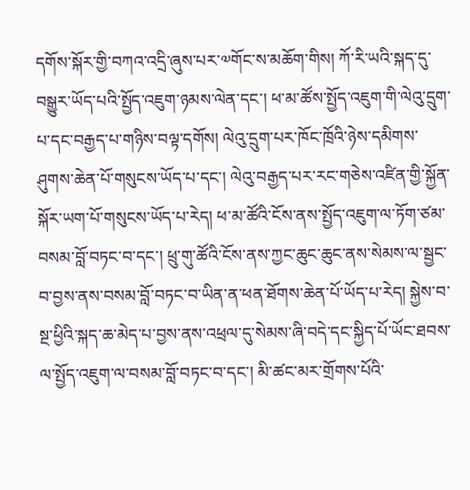དགོས་སྐོར་གྱི་བཀའ་འདྲི་ཞུས་པར་༧གོང་ས་མཆོག་གིས། ཀོ་རི་ཡའི་སྐད་དུ་བསྒྱུར་ཡོད་པའི་སྤྱོད་འཇུག་ཉམས་ལེན་དང་། ཕ་མ་ཚོས་སྤྱོད་འཇུག་གི་ལེའུ་དྲུག་པ་དང་བརྒྱད་པ་གཉིས་བལྟ་དགོས། ལེའུ་དྲུག་པར་ཁོང་ཁྲོའི་ཉེས་དམིགས་ཤུགས་ཆེན་པོ་གསུངས་ཡོད་པ་དང་། ལེའུ་བརྒྱད་པར་རང་གཅེས་འཛིན་གྱི་སྐྱོན་སྐོར་ཡག་པོ་གསུངས་ཡོད་པ་རེད། ཕ་མ་ཚོའི་ངོས་ནས་སྤྱོད་འཇུག་ལ་ཏོག་ཙམ་བསམ་བློ་བཏང་བ་དང་། ཕྲུ་གུ་ཚོའི་ངོས་ནས་ཀྱང་ཆུང་ཆུང་ནས་སེམས་ལ་སྦྱང་བ་བྱས་ནས་བསམ་བློ་བཏང་བ་ཡིན་ན་ཕན་ཐོགས་ཆེན་པོ་ཡོད་པ་རེད། སྐྱེས་བ་སྔ་ཕྱིའི་སྐད་ཆ་མེད་པ་བྱས་ནས་འཕྲལ་དུ་སེམས་ཞི་བདེ་དང་སྐྱིད་པོ་ཡོང་ཐབས་ལ་སྤྱོད་འཇུག་ལ་བསམ་བློ་བཏང་བ་དང་། མི་ཚང་མར་གྲོགས་པོའི་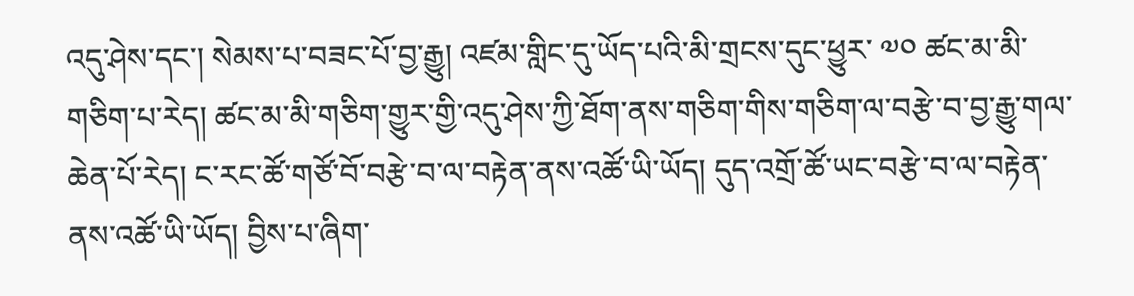འདུ་ཤེས་དང་། སེམས་པ་བཟང་པོ་བྱ་རྒྱུ། འཛམ་གླིང་དུ་ཡོད་པའི་མི་གྲངས་དུང་ཕྱུར་ ༧༠ ཚང་མ་མི་གཅིག་པ་རེད། ཚང་མ་མི་གཅིག་གྱུར་གྱི་འདུ་ཤེས་ཀྱི་ཐོག་ནས་གཅིག་གིས་གཅིག་ལ་བརྩེ་བ་བྱ་རྒྱུ་གལ་ཆེན་པོ་རེད། ང་རང་ཚོ་གཙོ་བོ་བརྩེ་བ་ལ་བརྟེན་ནས་འཚོ་ཡི་ཡོད། དུད་འགྲོ་ཚོ་ཡང་བརྩེ་བ་ལ་བརྟེན་ནས་འཚོ་ཡི་ཡོད། བྱིས་པ་ཞིག་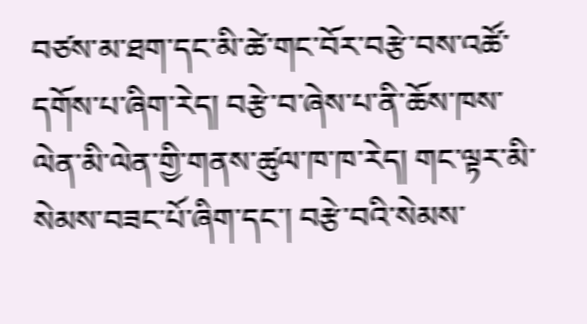བཙས་མ་ཐག་དང་མི་ཚེ་གང་བོར་བརྩེ་བས་འཚོ་དགོས་པ་ཞིག་རེད། བརྩེ་བ་ཞེས་པ་ནི་ཆོས་ཁས་ལེན་མི་ལེན་གྱི་གནས་ཚུལ་ཁ་ཁ་རེད། གང་ལྟར་མི་སེམས་བཟང་པོ་ཞིག་དང་། བརྩེ་བའི་སེམས་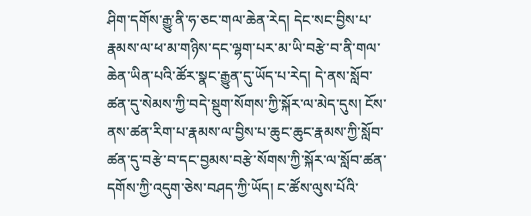ཤིག་དགོས་རྒྱུ་ནི་ཧ་ཅང་གལ་ཆེན་རེད། དེང་སང་བྱིས་པ་རྣམས་ལ་ཕ་མ་གཉིས་དང་ལྷག་པར་མ་ཡི་བརྩེ་བ་ནི་གལ་ཆེན་ཡིན་པའི་ཚོར་སྣང་རྒྱུན་དུ་ཡོད་པ་རེད། དེ་ནས་སློབ་ཚན་དུ་སེམས་ཀྱི་བདེ་སྡུག་སོགས་ཀྱི་སྐོར་ལ་མེད་དུས། ངོས་ནས་ཚན་རིག་པ་རྣམས་ལ་བྱིས་པ་ཆུང་ཆུང་རྣམས་ཀྱི་སློབ་ཚན་དུ་བརྩེ་བ་དང་བྱམས་བརྩེ་སོགས་ཀྱི་སྐོར་ལ་སློབ་ཚན་དགོས་ཀྱི་འདུག་ཅེས་བཤད་ཀྱི་ཡོད། ང་ཚོས་ལུས་པོའི་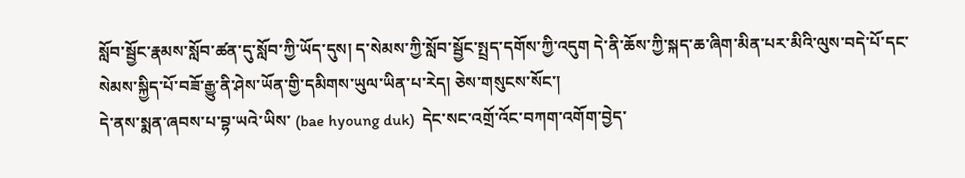སློབ་སྦྱོང་རྣམས་སློབ་ཚན་དུ་སློབ་ཀྱི་ཡོད་དུས། ད་སེམས་ཀྱི་སློབ་སྦྱོང་སྤྲད་དགོས་ཀྱི་འདུག དེ་ནི་ཆོས་ཀྱི་སྐད་ཆ་ཞིག་མིན་པར་མིའི་ལུས་བདེ་པོ་དང་སེམས་སྐྱིད་པོ་བཟོ་རྒྱུ་ནི་ཤེས་ཡོན་གྱི་དམིགས་ཡུལ་ཡིན་པ་རེད། ཅེས་གསུངས་སོང་།
དེ་ནས་སྨན་ཞབས་པ་བྷ་ཡའེ་ཡིས་ (bae hyoung duk)  དེང་སང་འགྲོ་འོང་བཀག་འགོག་བྱེད་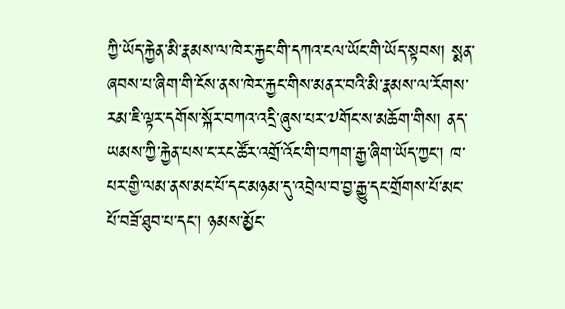ཀྱི་ཡོད་རྐྱེན་མི་རྣམས་ལ་ཁེར་རྐྱང་གི་དཀའ་ངལ་ཡོང་གི་ཡོད་སྟབས། སྨན་ཞབས་པ་ཞིག་གི་ངོས་ནས་ཁེར་རྐྱང་གིས་མནར་བའི་མི་རྣམས་ལ་རོགས་རམ་ཇི་ལྟར་དགོས་སྐོར་བཀའ་འདྲི་ཞུས་པར་༧གོང་ས་མཆོག་གིས། ནད་ཡམས་ཀྱི་རྐྱེན་པས་ང་རང་ཚོར་འགྲོ་འོང་གི་བཀག་རྒྱ་ཞིག་ཡོད་ཀྱང་། ཁ་པར་གྱི་ལམ་ནས་མང་པོ་དང་མཉམ་དུ་འབྲེལ་བ་བྱ་རྒྱུ་དང་གྲོགས་པོ་མང་པོ་བཟོ་ཐུབ་པ་དང་། ཉམས་མྱོང་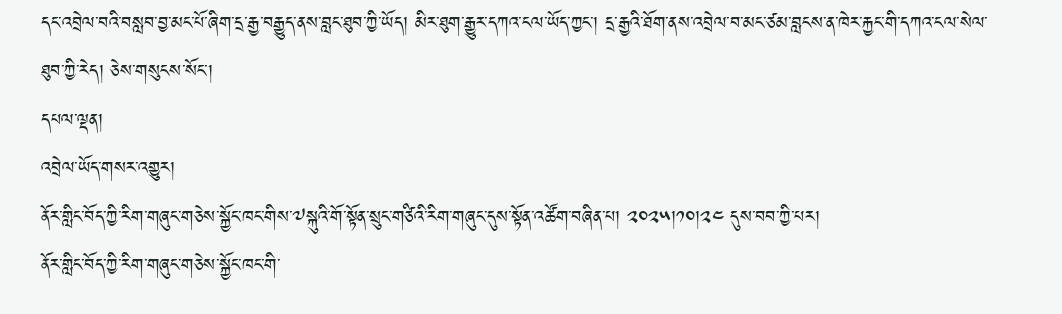དང་འབྲེལ་བའི་བསླབ་བྱ་མང་པོ་ཞིག་དྲ་རྒྱ་བརྒྱུད་ནས་བླང་ཐུབ་ཀྱི་ཡོད། མིར་ཐུག་རྒྱུར་དཀའ་ངལ་ཡོད་ཀྱང་། དྲ་རྒྱའི་ཐོག་ནས་འབྲེལ་བ་མང་ཙམ་བླངས་ན་ཁེར་རྐྱང་གི་དཀའ་ངལ་སེལ་ཐུབ་ཀྱི་རེད། ཅེས་གསུངས་སོང་།
དཔལ་ལྡན།
འབྲེལ་ཡོད་གསར་འགྱུར།
ནོར་གླིང་བོད་ཀྱི་རིག་གཞུང་གཅེས་སྐྱོང་ཁང་གིས་༧སྐུའི་གོ་སྟོན་སྲུང་གཙིའི་རིག་གཞུང་དུས་སྟོན་འཚོག་བཞིན་པ། ༢༠༢༥།༡༠།༢༤ དུས་བབ་ཀྱི་པར།
ནོར་གླིང་བོད་ཀྱི་རིག་གཞུང་གཅེས་སྐྱོང་ཁང་གི་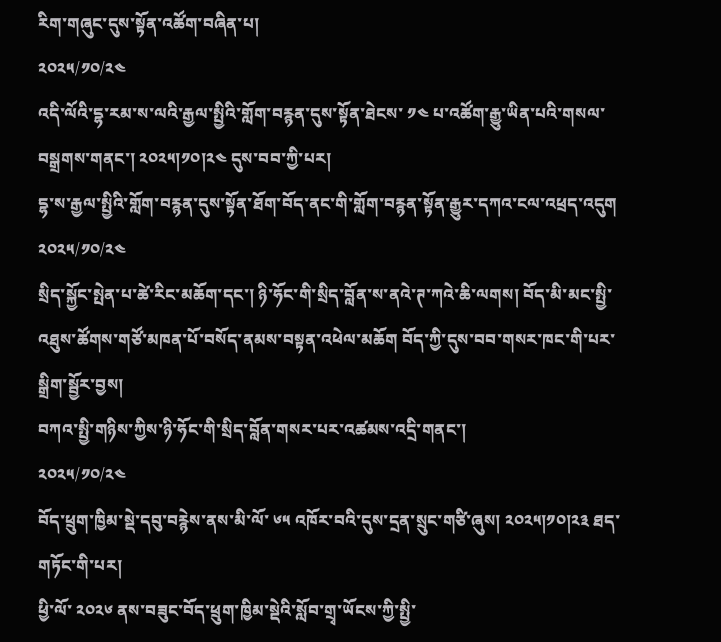རིག་གཞུང་དུས་སྟོན་འཚོག་བཞིན་པ།
༢༠༢༥/༡༠/༢༤
འདི་ལོའི་དྷ་རམ་ས་ལའི་རྒྱལ་སྤྱིའི་གློག་བརྙན་དུས་སྟོན་ཐེངས་ ༡༤ པ་འཚོག་རྒྱུ་ཡིན་པའི་གསལ་བསྒྲགས་གནང་། ༢༠༢༥།༡༠།༢༤ དུས་བབ་ཀྱི་པར།
དྷ་ས་རྒྱལ་སྤྱིའི་གློག་བརྙན་དུས་སྟོན་ཐོག་བོད་ནང་གི་གློག་བརྙན་སྟོན་རྒྱུར་དཀའ་ངལ་འཕྲད་འདུག
༢༠༢༥/༡༠/༢༤
སྲིད་སྐྱོང་སྤེན་པ་ཚེ་རིང་མཆོག་དང་། ཉི་ཧོང་གི་སྲིད་བློན་ས་ནའེ་ཊ་ཀའེ་ཆི་ལགས། བོད་མི་མང་སྤྱི་འཐུས་ཚོགས་གཙོ་མཁན་པོ་བསོད་ནམས་བསྟན་འཕེལ་མཆོག བོད་ཀྱི་དུས་བབ་གསར་ཁང་གི་པར་སྒྲིག་སྦྱོར་བྱས།
བཀའ་སྤྱི་གཉིས་ཀྱིས་ཉི་ཧོང་གི་སྲིད་བློན་གསར་པར་འཚམས་འདྲི་གནང་།
༢༠༢༥/༡༠/༢༤
བོད་ཕྲུག་ཁྱིམ་སྡེ་དབུ་བརྙེས་ནས་མི་ལོ་ ༦༥ འཁོར་བའི་དུས་དྲན་སྲུང་གཙི་ཞུས། ༢༠༢༥།༡༠།༢༣ ཐད་གཏོང་གི་པར།
ཕྱི་ལོ་ ༢༠༢༦ ནས་བཟུང་བོད་ཕྲུག་ཁྱིམ་སྡེའི་སློབ་གྲྭ་ཡོངས་ཀྱི་སྤྱི་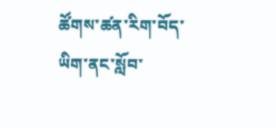ཚོགས་ཚན་རིག་བོད་ཡིག་ནང་སློབ་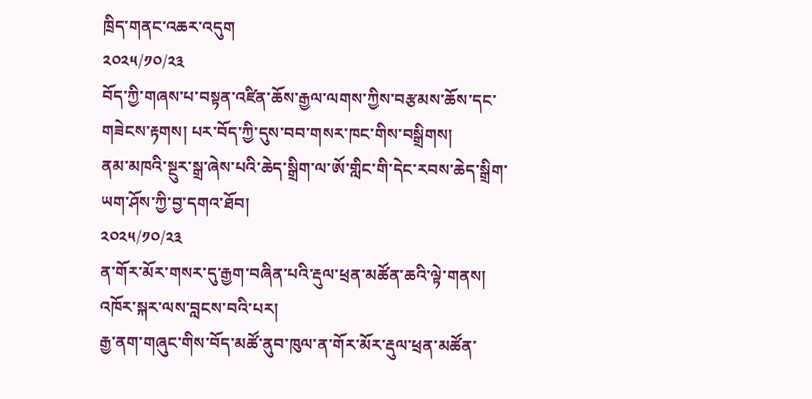ཁྲིད་གནང་འཆར་འདུག
༢༠༢༥/༡༠/༢༣
བོད་ཀྱི་གཞས་པ་བསྟན་འཛིན་ཆོས་རྒྱལ་ལགས་ཀྱིས་བརྩམས་ཆོས་དང་གཟེངས་རྟགས། པར་བོད་ཀྱི་དུས་བབ་གསར་ཁང་གིས་བསྒྲིགས།
ནམ་མཁའི་སྔུར་སྒྲ་ཞེས་པའི་ཆེད་སྒྲིག་ལ་ཨོ་གླིང་གི་དེང་རབས་ཆེད་སྒྲིག་ཡག་ཤོས་ཀྱི་བྱ་དགའ་ཐོབ།
༢༠༢༥/༡༠/༢༣
ན་གོར་མོར་གསར་དུ་རྒྱག་བཞིན་པའི་རྡུལ་ཕྲན་མཚོན་ཆའི་ལྟེ་གནས། འཁོར་སྐར་ལས་བླངས་བའི་པར།
རྒྱ་ནག་གཞུང་གིས་བོད་མཚོ་ནུབ་ཁུལ་ན་གོར་མོར་རྡུལ་ཕྲན་མཚོན་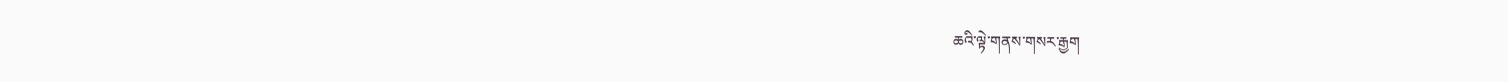ཆའི་ལྟེ་གནས་གསར་རྒྱག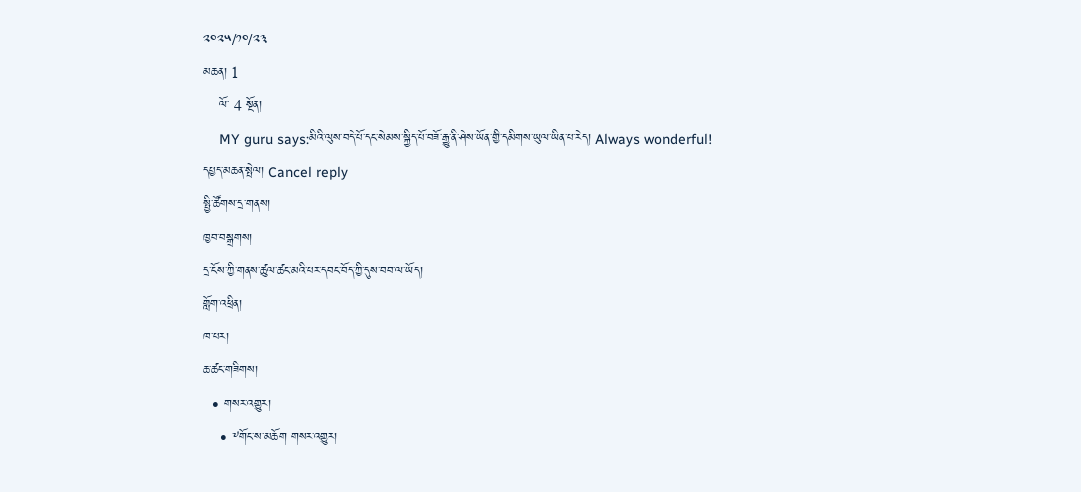༢༠༢༥/༡༠/༢༣
མཆན། 1
    ལོ་ 4 སྔོན།
    MY guru says:མིའི་ལུས་བདེ་པོ་དང་སེམས་སྐྱིད་པོ་བཟོ་རྒྱུ་ནི་ཤེས་ཡོན་གྱི་དམིགས་ཡུལ་ཡིན་པ་རེད། Always wonderful!
དཔྱད་མཆན་སྤེལ། Cancel reply
སྤྱི་ཚོགས་དྲ་གནས།
ཁྱབ་བསྒྲགས།
དྲ་ངོས་ཀྱི་གནས་ཚུལ་ཚང་མའི་པར་དབང་བོད་ཀྱི་དུས་བབ་ལ་ཡོད།
གློག་འཕྲིན།
ཁ་པར།
ཆ་ཚང་གཟིགས།
  • གསར་འགྱུར།
    • ༸གོང་ས་མཆོག གསར་འགྱུར།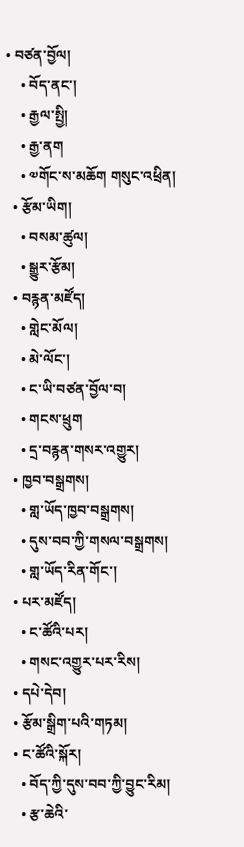• བཙན་བྱོལ།
    • བོད་ནང་།
    • རྒྱལ་སྤྱི།
    • རྒྱ་ནག
    • ༧གོང་ས་མཆོག གསུང་འཕྲིན།
  • རྩོམ་ཡིག།
    • བསམ་ཚུལ།
    • སྒྱུར་རྩོམ།
  • བརྙན་མཛོད།
    • གླེང་མོལ།
    • མེ་ལོང་།
    • ང་ཡི་བཙན་བྱོལ་བ།
    • གངས་ཕྲུག
    • དྲ་བརྙན་གསར་འགྱུར།
  • ཁྱབ་བསྒྲགས།
    • གླ་ཡོད་ཁྱབ་བསྒྲགས།
    • དུས་བབ་ཀྱི་གསལ་བསྒྲགས།
    • གླ་ཡོད་རིན་གོང་།
  • པར་མཛོད།
    • ང་ཚོའི་པར།
    • གསང་འགྱུར་པར་རིས།
  • དཔེ་དེབ།
  • རྩོམ་སྒྲིག་པའི་གཏམ།
  • ང་ཚོའི་སྐོར།
    • བོད་ཀྱི་དུས་བབ་ཀྱི་བྱུང་རིམ།
    • རྩ་ཆེའི་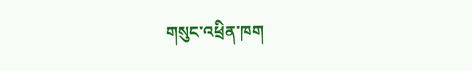གསུང་འཕྲིན་ཁག